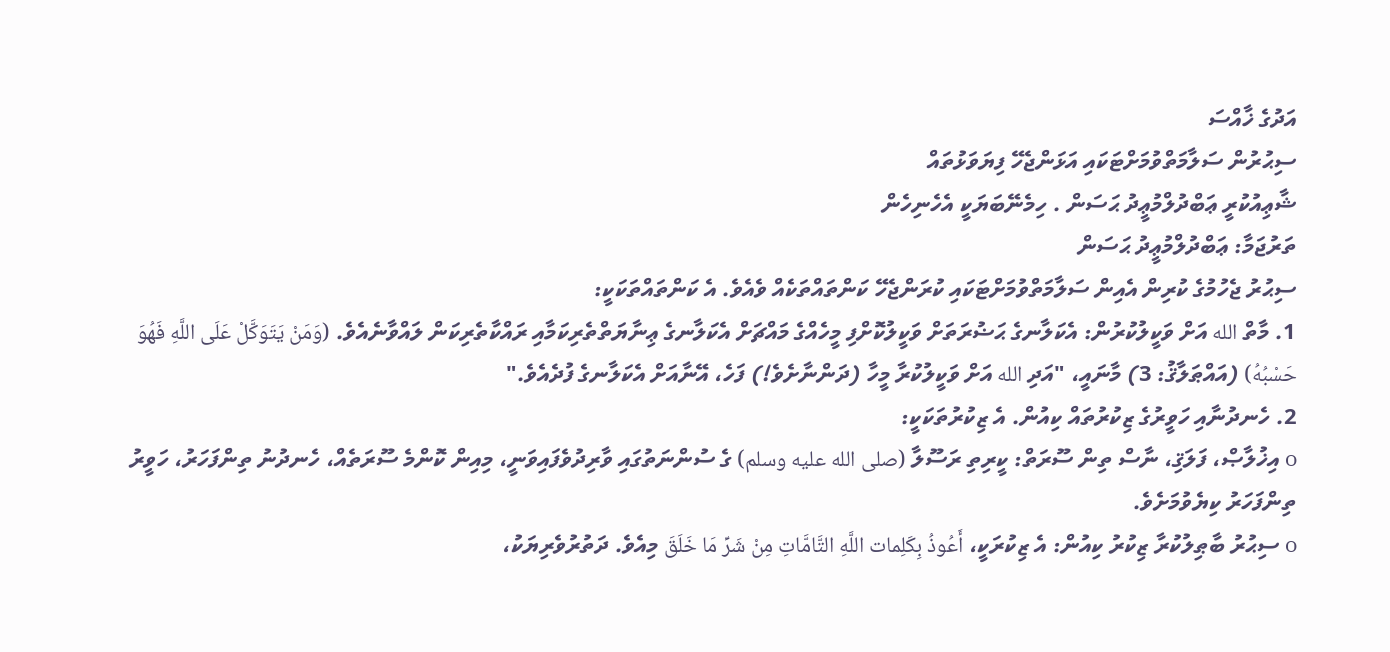އަދުގެ ޚާއްސަ
ސިޙުރުން ސަލާމަތްވުމަށްޓަކައި އަޅަންޖެހޭ ފިޔަވަޅުތައް
ޝާޢިއުކުރީ ޢަބްދުލްމުޢީދު ޙަސަން . ހިމެނޭބަޔަކީ އެހެނިހެން
ތަރުޖަމާ: ޢަބްދުލްމުޢީދު ޙަސަން
ސިޙުރު ޖެހުމުގެ ކުރިން އެއިން ސަލާމަތްވުމަށްޓަކައި ކުރަންޖެހޭ ކަންތައްތަކެއް ވެއެވެ. އެ ކަންތައްތަކަކީ:
1. މާތް الله އަށް ވަކީލުކުރުން: އެކަލާނގެ ޙަޟުރަތަށް ވަކީލުކޮށްފި މީހެއްގެ މައްޗަށް އެކަލާނގެ ޢިނާޔަތްތެރިކަމާއި ރައްކާތެރިކަން ލައްވާނެއެވެ. (وَمَنْ يَتَوَكَّلْ عَلَى اللَّهِ فَهُوَ حَسْبُهُ) (އައްޠަލާޤު: 3) މާނައީ، "އަދި الله އަށް ވަކީލުކުރާ މީހާ (ދަންނާށެވެ!) ފަހެ، އޭނާއަށް އެކަލާނގެ ފުދެއެވެ."
2. ހެނދުނާއި ހަވީރުގެ ޒިކުރުތައް ކިއުން. އެ ޒިކުރުތަކަކީ:
o އިޚުލާޞް، ފަލަޤި، ނާސް ތިން ސޫރަތް: ކީރިތި ރަސޫލާ (صلى الله عليه وسلم) ގެ ސުންނަތުގައި ވާރިދުވެފައިވަނީ، މިއިން ކޮންމެ ސޫރަތެއް، ހެނދުނު ތިންފަހަރު، ހަވީރު ތިންފަހަރު ކިޔެވުމަށެވެ.
o ސިޙުރު ބާޠިލުކުރާ ޒިކުރު ކިއުން: އެ ޒިކުރަކީ، أَعُوذُ بِكَلِمات اللَّهِ التَّامَّاتِ مِنْ شَرِّ مَا خَلَقَ މިއެވެ. ދަތުރުވެރިޔަކު،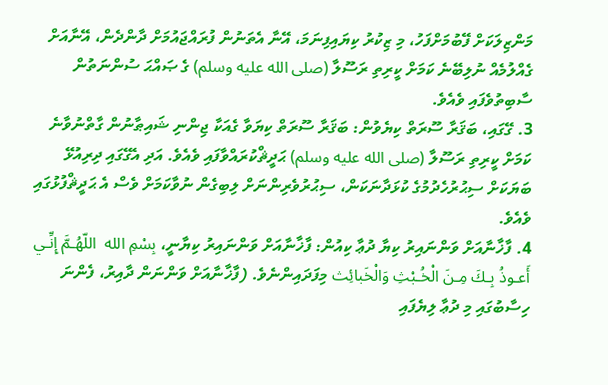މަންޒިލަކަށް ފޭބުމަށްފަހު، މި ޒިކުރު ކިޔައިފިނަމަ، އޭނާ އެތަނުން ފުރައްޖައުމަށް ދާންދެން، އޭނާއަށް ގެއްލުމެއް ނުލިބޭނެ ކަމަށް ކީރިތި ރަސޫލާ (صلى الله عليه وسلم) ގެ ޞައްޙަ ސުންނަތުން ސާބިތުވެފައި ވެއެވެ.
3. ގޭގައި، ބަޤަރާ ސޫރަތް ކިޔެވުން: ބަޤަރާ ސޫރަތް ކިޔަވާ ގެއަކާ ޖިންނި ޝައިޠާނުން ގާތްނުވާނެ ކަމަށް ކީރިތި ރަސޫލާ (صلى الله عليه وسلم) ޙަދީޘްކުރައްވާފައި ވެއެވެ. އަދި އެގޭގައި ދިރިއުޅޭ ބަޔަކަށް ސިޙުރުހެދުމުގެ ކުޅަދާނަކަން، ސިޙުރުވެރިންނަށް ލިބިގެން ނުވާކަމަށް ވެސް އެ ޙަދީޘްފުޅުގައި ވެއެވެ.
4. ފާޚާނާއަށް ވަންނައިރު ކިޔާ ދުޢާ ކިއުން: ފާޚާނާއަށް ވަންނައިރު ކިޔާނީ، بِسْمِ الله  اللّهُـمَّ إِنِّـي أَعـوذُ بِـكَ مِـنَ الْخُـبْثِ وَالْخَبائِث މިފަދައިންނެވެ. (ފާޚާނާއަށް ވަންނަން ދާއިރު، ފެންނަ ހިސާބުގައި މި ދުޢާ ލިޔެފައި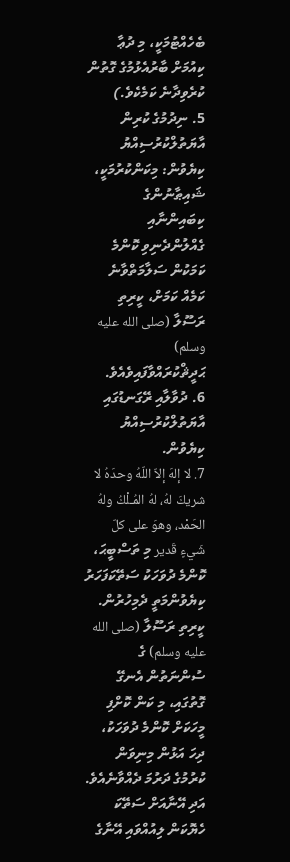ބެހެއްޓުމަކީ، މި ދުޢާ ކިއުމަށް ބާރުއެޅުމުގެ ގޮތުން ކުރެވިދާނެ ކަމެކެވެ.)
5. ނިދުމުގެ ކުރިން އާޔަތުލްކުރުސިއްޔު ކިޔެވުން: މިކަންކުރުމަކީ، ޝައިޠާނުންގެ ކިބައިންނާއި ގެއްލުންދެނިވި ކޮންމެ ކަމަކުން ސަލާމަތްވާނެ ކަމެއް ކަމަށް، ކީރިތި ރަސޫލާ (صلى الله عليه وسلم) ޙަދީޘްކުރައްވާފައިވެއެވެ.
6. ދުވާލާއި ރޭގަނޑުގައި އާޔަތުލްކުރުސިއްޔު ކިޔެވުން.
7. لا إلهَ إلاّ اللّهُ وحدَهُ لا شريكَ لهُ، لهُ المُـلْكُ ولهُ الحَمْد، وهوَ على كلّ شَيءٍ قَدير މި ތަސްބީޙަ، ކޮންމެ ދުވަހަކު ސަތޭކަފަހަރު ކިޔެވުންމަތީ ދެމިހުރުން. ކީރިތި ރަސޫލާ (صلى الله عليه وسلم) ގެ ސުންނަތުން އެނގޭ ގޮތުގައި، މި ކަން ކޮށްފި މީހަކަށް ކޮންމެ ދުވަހަކު، ދިހަ އަޅުން މިނިވަން ކުރުމުގެ ދަރުމަ ދެއްވާނެއެވެ. އަދި އޭނާއަށް ސަތޭކަ ހެޔޮކަން ލިއުއްވައި އޭނާގެ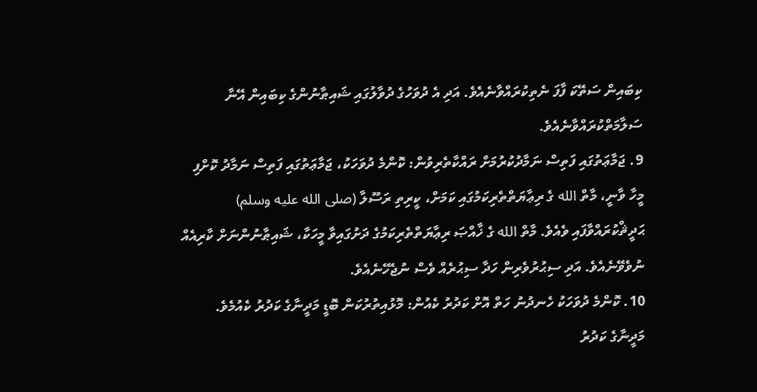ކިބައިން ސަތޭކަ ފާފަ ނެތިކުރައްވާނެއެވެ. އަދި އެ ދުވަހުގެ ދުވާލުގައި ޝައިޠާނުންގެ ކިބައިން އޭނާ ސަލާމަތްކުރައްވާނެއެވެ.
9. ޖަމާޢަތުގައި ފަތިސް ނަމާދުކުރުމަށް ރައްކާތެރިވުން: ކޮންމެ ދުވަހަކު، ޖަމާޢަތުގައި ފަތިސް ނަމާދު ކޮށްފި މީހާ ވާނީ، މާތް الله ގެ ރިޢާޔަތްތެރިކަމުގައި ކަމަށް، ކީރިތި ރަސޫލާ (صلى الله عليه وسلم) ޙަދީޘްކުރައްވާފައި ވެއެވެ. މާތް الله ގެ ޚާއްޞަ ރިޢާޔަތްތެރިކަމުގެ ދަށުގައިވާ މީހަކާ، ޝައިޠާނުންނަށް ކާރިއެއް ނުވެވޭނެއެވެ. އަދި ސިޙުރުވެރިން ހަދާ ސިޙުރެއް ވެސް ނުޖެހޭނެއެވެ.
10. ކޮންމެ ދުވަހަކު ހެނދުނު ހަތް އޮށް ކަދުރު ކެއުން: މޮޅުއިތުރުކަން ބޮޑީ މަދީނާގެ ކަދުރު ކެއުމެވެ. މަދީނާގެ ކަދުރު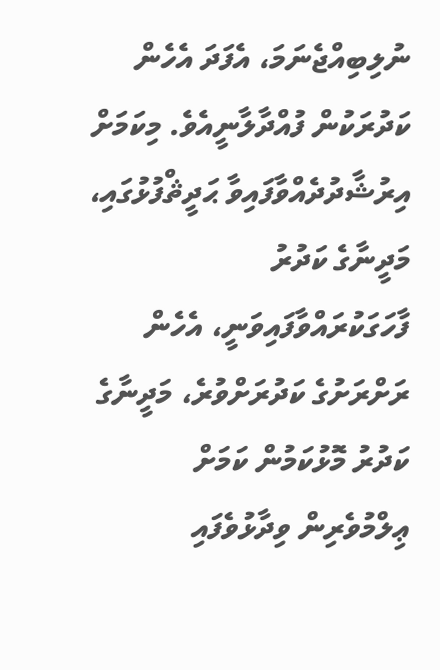ނުލިބިއްޖެނަމަ، އެފަދަ އެހެން ކަދުރަކުން ފުއްދާލާނީއެވެ. މިކަމަށް އިރުޝާދުދެއްވާފައިވާ ޙަދީޘްފުޅުގައި، މަދީނާގެ ކަދުރު ފާހަގަކުރައްވާފައިވަނީ، އެހެން ރަށްރަށުގެ ކަދުރަށްވުރެ، މަދީނާގެ ކަދުރު މޮޅުކަމުން ކަމަށް ޢިލްމުވެރިން ވިދާޅުވެފައި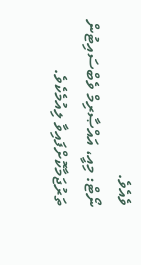ވެއެވެ.
ނޯޓް: މިއީ، އައްޞާރިމް ވެބްސައިޓުން ތަރުޖަމާކޮށްފައިވާ ލިއުމެކެވެ.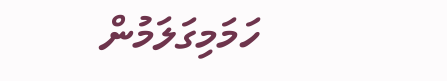ހަމަމިގަލަމުން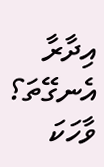އިދާރާ
އެނގޭތަ؟
ވާހަކަ